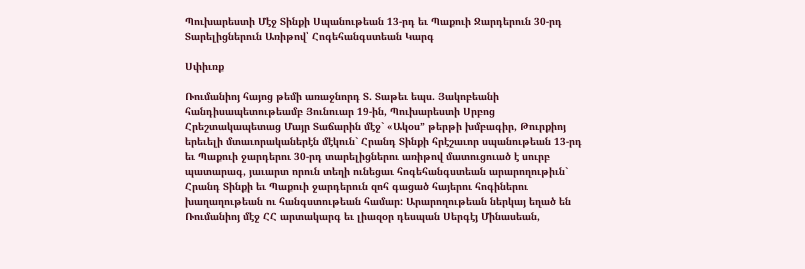Պուխարեստի Մէջ Տինքի Սպանութեան 13-րդ եւ Պաքուի Ջարդերուն 30-րդ Տարելիցներուն Առիթով՝ Հոգեհանգստեան Կարգ

Սփիւռք

Ռումանիոյ հայոց թեմի առաջնորդ Տ. Տաթեւ եպս. Յակոբեանի հանդիսապետութեամբ Յունուար 19-ին, Պուխարեստի Սրբոց Հրեշտակապետաց Մայր Տաճարին մէջ` «Ակօս” թերթի խմբագիր, Թուրքիոյ երեւելի մտաւորականերէն մէկուն` Հրանդ Տինքի հրէշաւոր սպանութեան 13-րդ եւ Պաքուի ջարդերու 30-րդ տարելիցներու առիթով մատուցուած է սուրբ պատարագ, յաւարտ որուն տեղի ունեցաւ հոգեհանգստեան արարողութիւն` Հրանդ Տինքի եւ Պաքուի ջարդերուն զոհ գացած հայերու հոգիներու խաղաղութեան ու հանգստութեան համար: Արարողութեան ներկայ եղած են  Ռումանիոյ մէջ ՀՀ արտակարգ եւ լիազօր դեսպան Սերգէյ Մինասեան,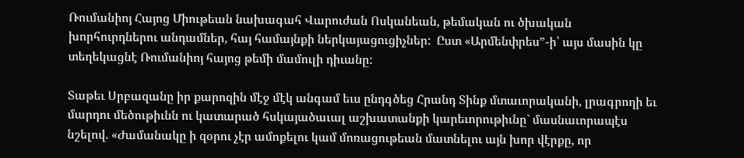Ռումանիոյ Հայոց Միութեան նախագահ Վարուժան Ոսկանեան, թեմական ու ծխական խորհուրդներու անդամներ, հայ համայնքի ներկայացուցիչներ:  Ըստ «Արմենփրես”-ի՝ այս մասին կը տեղեկացնէ Ռումանիոյ հայոց թեմի մամուլի դիւանը:

Տաթեւ Սրբազանը իր քարոզին մէջ մէկ անգամ եւս ընդգծեց Հրանդ Տինք մտաւորականի, լրագրողի եւ մարդու մեծութիւնն ու կատարած հսկայածաւալ աշխատանքի կարեւորութիւնը` մասնաւորապէս նշելով. «Ժամանակը ի զօրու չէր ամոքելու կամ մոռացութեան մատնելու այն խոր վէրքը, որ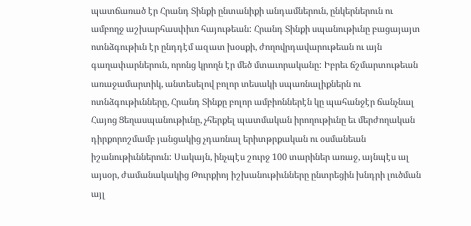պատճառած էր Հրանդ Տինքի ընտանիքի անդամներուն, ընկերներուն ու ամբողջ աշխարհասփիւռ հայութեան: Հրանդ Տինքի սպանութիւնը բացայայտ ոտնձգութիւն էր ընդդէմ ազատ խօսքի, ժողովրդավարութեան ու այն գաղափարներուն, որոնց կրողն էր մեծ մտաւորականը: Իբրեւ ճշմարտութեան առաջամարտիկ, անտեսելով բոլոր տեսակի սպառնալիքներն ու ոտնձգութիւնները, Հրանդ Տինքը բոլոր ամբիոններէն կը պահանջէր ճանչնալ Հայոց Ցեղասպանութիւնը, չհերքել պատմական իրողութիւնը եւ մերժողական դիրքորոշմամբ յանցակից չդառնալ երիտթրքական ու օսմանեան իշանութիւններուն: Սակայն, ինչպէս շուրջ 100 տարիներ առաջ, այնպէս ալ այսօր, ժամանակակից Թուրքիոյ իշխանութիւնները ընտրեցին խնդրի լուծման այլ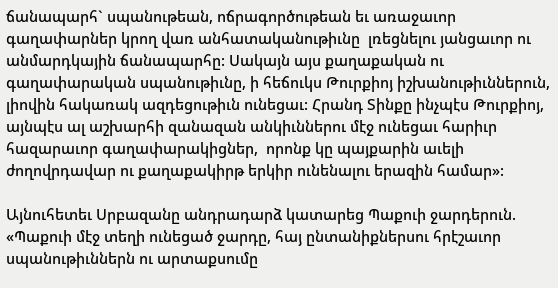ճանապարհ` սպանութեան, ոճրագործութեան եւ առաջաւոր գաղափարներ կրող վառ անհատականութիւնը  լռեցնելու յանցաւոր ու անմարդկային ճանապարհը: Սակայն այս քաղաքական ու գաղափարական սպանութիւնը, ի հեճուկս Թուրքիոյ իշխանութիւններուն, լիովին հակառակ ազդեցութիւն ունեցաւ: Հրանդ Տինքը ինչպէս Թուրքիոյ, այնպէս ալ աշխարհի զանազան անկիւններու մէջ ունեցաւ հարիւր հազարաւոր գաղափարակիցներ,  որոնք կը պայքարին աւելի ժողովրդավար ու քաղաքակիրթ երկիր ունենալու երազին համար»:

Այնուհետեւ Սրբազանը անդրադարձ կատարեց Պաքուի ջարդերուն. «Պաքուի մէջ տեղի ունեցած ջարդը, հայ ընտանիքներսու հրէշաւոր սպանութիւններն ու արտաքսումը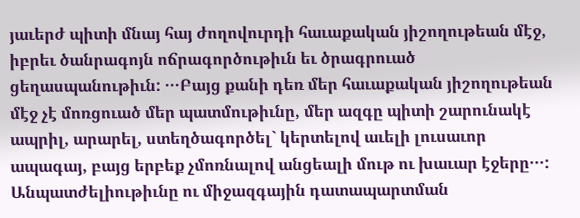յաւերժ պիտի մնայ հայ ժողովուրդի հաւաքական յիշողութեան մէջ, իբրեւ ծանրագոյն ոճրագործութիւն եւ ծրագրուած ցեղասպանութիւն: ․․․Բայց քանի դեռ մեր հաւաքական յիշողութեան մէջ չէ մոռցուած մեր պատմութիւնը, մեր ազգը պիտի շարունակէ ապրիլ, արարել, ստեղծագործել` կերտելով աւելի լուսաւոր ապագայ, բայց երբեք չմոռնալով անցեալի մութ ու խաւար էջերը․․․: Անպատժելիութիւնը ու միջազգային դատապարտման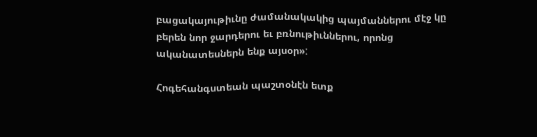բացակայութիւնը ժամանակակից պայմաններու մէջ կը բերեն նոր ջարդերու եւ բռնութիւններու, որոնց ականատեսներն ենք այսօր»:

Հոգեհանգստեան պաշտօնէն ետք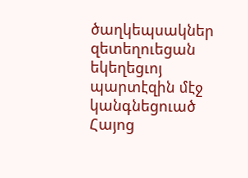ծաղկեպսակներ զետեղուեցան եկեղեցւոյ պարտէզին մէջ կանգնեցուած Հայոց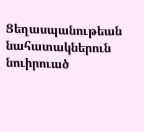Ցեղասպանութեան նահատակներուն նուիրուած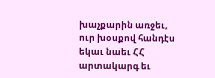խաչքարին առջեւ, ուր խօսքով հանդէս եկաւ նաեւ ՀՀ արտակարգ եւ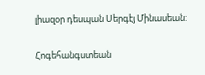լիազօր դեսպան Սերգէյ Մինասեան:

Հոգեհանգստեան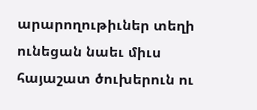արարողութիւներ տեղի ունեցան նաեւ միւս հայաշատ ծուխերուն ու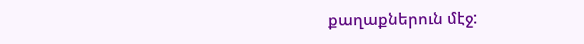քաղաքներուն մէջ: